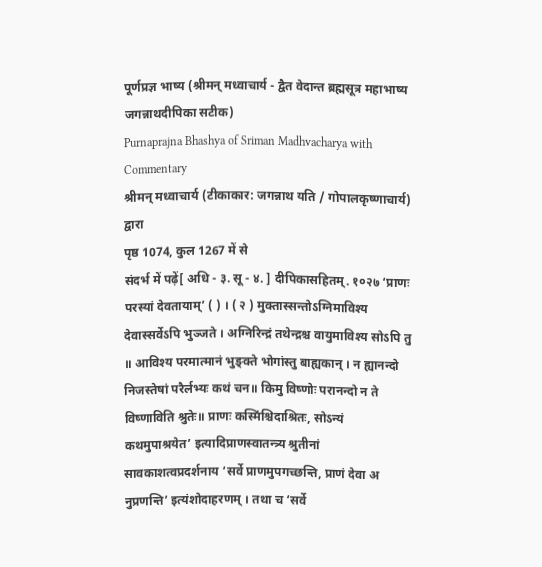पूर्णप्रज्ञ भाष्य (श्रीमन् मध्वाचार्य - द्वैत वेदान्त ब्रह्मसूत्र महाभाष्य जगन्नाथदीपिका सटीक)
Purnaprajna Bhashya of Sriman Madhvacharya with Commentary
श्रीमन् मध्वाचार्य (टीकाकार: जगन्नाथ यति / गोपालकृष्णाचार्य) द्वारा
पृष्ठ 1074, कुल 1267 में से
संदर्भ में पढ़ें[ अधि - ३. सू - ४. ] दीपिकासहितम्. १०२७ ‘प्राणः परस्यां देवतायाम्’ ( ) । ( २ ) मुक्तास्सन्तोऽग्निमाविश्य देवास्सर्वेऽपि भुञ्जते । अग्निरिन्द्रं तथेन्द्रश्च वायुमाविश्य सोऽपि तु ॥ आविश्य परमात्मानं भुङ्क्ते भोगांस्तु बाह्यकान् । न ह्यानन्दो निजस्तेषां परैर्लभ्यः कथं चन॥ किमु विष्णोः परानन्दो न ते विष्णाविति श्रुतेः॥ प्राणः कस्मिंश्चिदाश्रितः, सोऽन्यं कथमुपाश्रयेत’ इत्यादिप्राणस्वातन्त्र्य श्रुतीनां सावकाशत्वप्रदर्शनाय ‘सर्वे प्राणमुपगच्छन्ति, प्राणं देवा अ नुप्रणन्ति’ इत्यंशोदाहरणम् । तथा च ‘सर्वे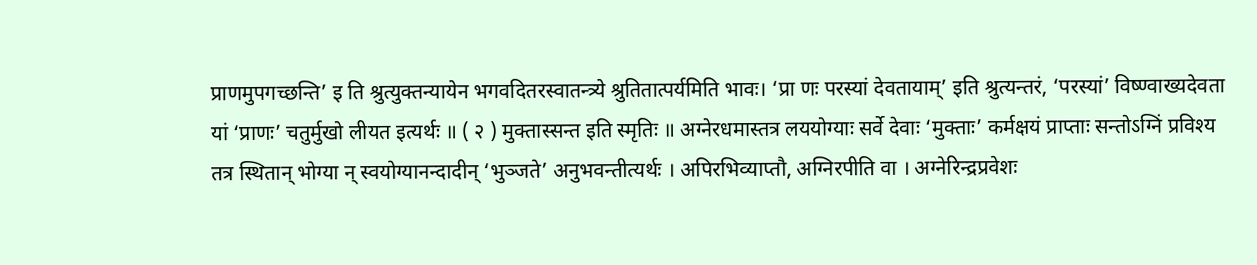प्राणमुपगच्छन्ति’ इ ति श्रुत्युक्तन्यायेन भगवदितरस्वातन्त्र्ये श्रुतितात्पर्यमिति भावः। ‘प्रा णः परस्यां देवतायाम्’ इति श्रुत्यन्तरं, ‘परस्यां’ विष्ण्वाख्यदेवता यां ‘प्राणः’ चतुर्मुखो लीयत इत्यर्थः ॥ ( २ ) मुक्तास्सन्त इति स्मृतिः ॥ अग्नेरधमास्तत्र लययोग्याः सर्वे देवाः ‘मुक्ताः’ कर्मक्षयं प्राप्ताः सन्तोऽग्निं प्रविश्य तत्र स्थितान् भोग्या न् स्वयोग्यानन्दादीन् ‘भुञ्जते’ अनुभवन्तीत्यर्थः । अपिरभिव्याप्तौ, अग्निरपीति वा । अग्नेरिन्द्रप्रवेशः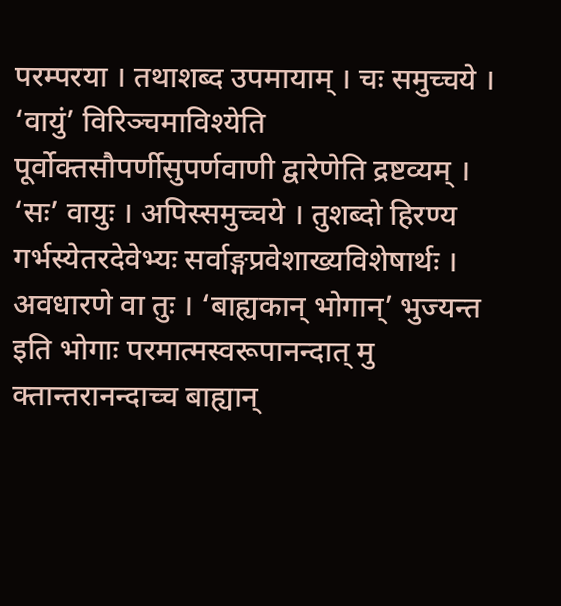परम्परया । तथाशब्द उपमायाम् । चः समुच्चये । ‘वायुं’ विरिञ्चमाविश्येति पूर्वोक्तसौपर्णीसुपर्णवाणी द्वारेणेति द्रष्टव्यम् । ‘सः’ वायुः । अपिस्समुच्चये । तुशब्दो हिरण्य गर्भस्येतरदेवेभ्यः सर्वाङ्गप्रवेशाख्यविशेषार्थः । अवधारणे वा तुः । ‘बाह्यकान् भोगान्’ भुज्यन्त इति भोगाः परमात्मस्वरूपानन्दात् मु क्तान्तरानन्दाच्च बाह्यान्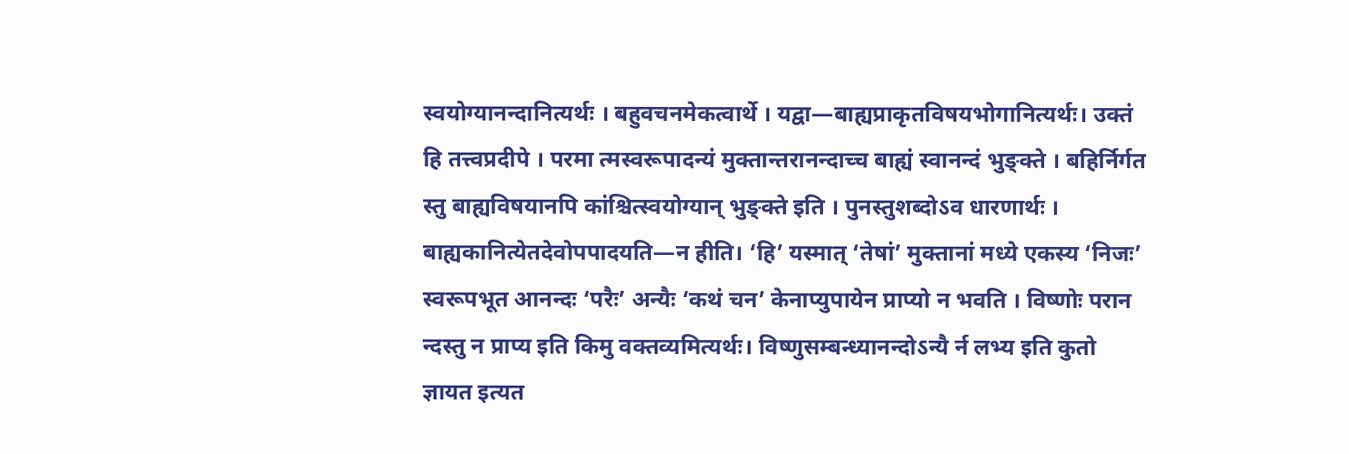स्वयोग्यानन्दानित्यर्थः । बहुवचनमेकत्वार्थे । यद्वा—बाह्यप्राकृतविषयभोगानित्यर्थः। उक्तं हि तत्त्वप्रदीपे । परमा त्मस्वरूपादन्यं मुक्तान्तरानन्दाच्च बाह्यं स्वानन्दं भुङ्क्ते । बहिर्निर्गत स्तु बाह्यविषयानपि कांश्चित्स्वयोग्यान् भुङ्क्ते इति । पुनस्तुशब्दोऽव धारणार्थः । बाह्यकानित्येतदेवोपपादयति—न हीति। ‘हि’ यस्मात् ‘तेषां’ मुक्तानां मध्ये एकस्य ‘निजः’ स्वरूपभूत आनन्दः ‘परैः’ अन्यैः ‘कथं चन’ केनाप्युपायेन प्राप्यो न भवति । विष्णोः परान न्दस्तु न प्राप्य इति किमु वक्तव्यमित्यर्थः। विष्णुसम्बन्ध्यानन्दोऽन्यै र्न लभ्य इति कुतो ज्ञायत इत्यत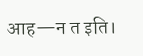आह—न त इति।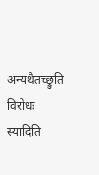अन्यथैतच्छ्रुति विरोधः स्यादिति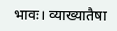भावः। व्याख्यातैषा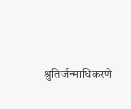श्रुतिर्जन्माधिकरणे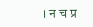। न च प्र